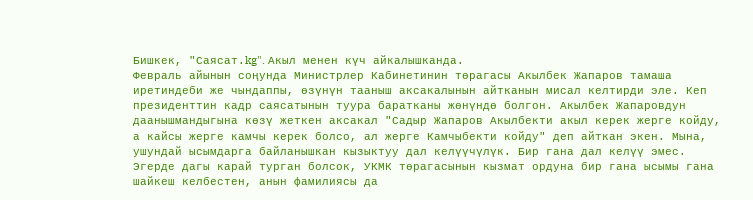Бишкек, "Саясат.kg". Акыл менен күч айкалышканда.
Февраль айынын соңунда Министрлер Кабинетинин төрагасы Акылбек Жапаров тамаша иретиндеби же чындаппы, өзүнүн тааныш аксакалынын айтканын мисал келтирди эле. Кеп президенттин кадр саясатынын туура баратканы жөнүндө болгон. Акылбек Жапаровдун даанышмандыгына көзү жеткен аксакал "Садыр Жапаров Акылбекти акыл керек жерге койду, а кайсы жерге камчы керек болсо, ал жерге Камчыбекти койду" деп айткан экен. Мына, ушундай ысымдарга байланышкан кызыктуу дал келүүчүлүк. Бир гана дал келүү эмес.
Эгерде дагы карай турган болсок, УКМК төрагасынын кызмат ордуна бир гана ысымы гана шайкеш келбестен, анын фамилиясы да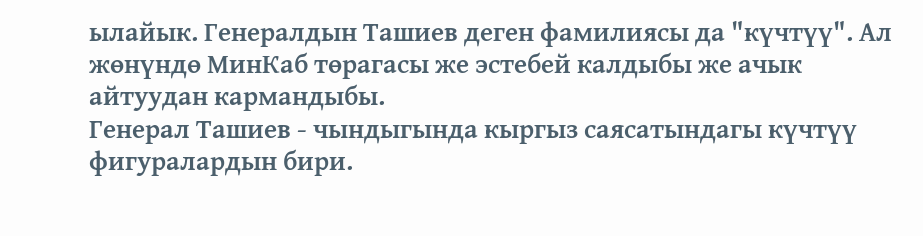ылайык. Генералдын Ташиев деген фамилиясы да "күчтүү". Ал жөнүндө МинКаб төрагасы же эстебей калдыбы же ачык айтуудан кармандыбы.
Генерал Ташиев - чындыгында кыргыз саясатындагы күчтүү фигуралардын бири.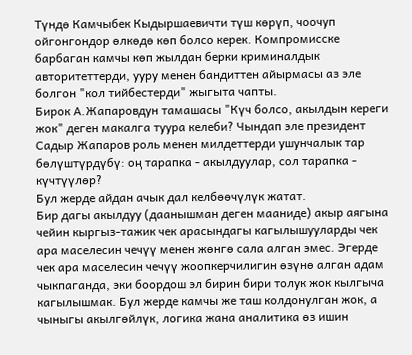Түндө Камчыбек Кыдыршаевичти түш көрүп, чоочуп ойгонгондор өлкөдө көп болсо керек. Компромисске барбаган камчы көп жылдан берки криминалдык авторитеттерди, ууру менен бандиттен айырмасы аз эле болгон "кол тийбестерди" жыгыта чапты.
Бирок А.Жапаровдун тамашасы "Күч болсо, акылдын кереги жок" деген макалга туура келеби? Чындап эле президент Садыр Жапаров роль менен милдеттерди ушунчалык тар бөлүштүрдүбү: оң тарапка - акылдуулар, сол тарапка - күчтүүлөр?
Бул жерде айдан ачык дал келбөөчүлүк жатат.
Бир дагы акылдуу (даанышман деген мааниде) акыр аягына чейин кыргыз-тажик чек арасындагы кагылышууларды чек ара маселесин чечүү менен жөнгө сала алган эмес. Эгерде чек ара маселесин чечүү жоопкерчилигин өзүнө алган адам чыкпаганда, эки боордош эл бирин бири толук жок кылгыча кагылышмак. Бул жерде камчы же таш колдонулган жок, а чыныгы акылгөйлүк, логика жана аналитика өз ишин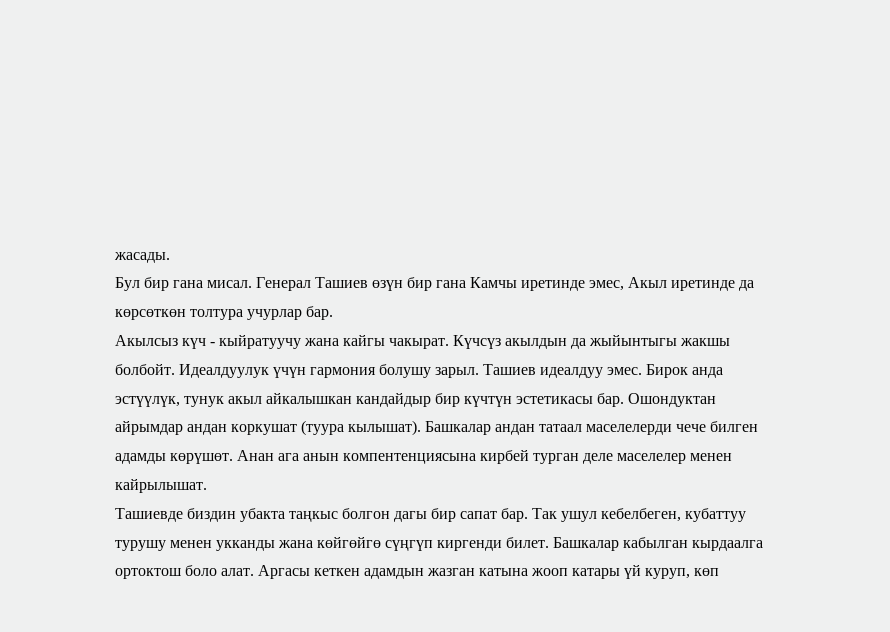жасады.
Бул бир гана мисал. Генерал Ташиев өзүн бир гана Камчы иретинде эмес, Акыл иретинде да көрсөткөн толтура учурлар бар.
Акылсыз күч - кыйратуучу жана кайгы чакырат. Күчсүз акылдын да жыйынтыгы жакшы болбойт. Идеалдуулук үчүн гармония болушу зарыл. Ташиев идеалдуу эмес. Бирок анда эстүүлүк, тунук акыл айкалышкан кандайдыр бир күчтүн эстетикасы бар. Ошондуктан айрымдар андан коркушат (туура кылышат). Башкалар андан татаал маселелерди чече билген адамды көрүшөт. Анан ага анын компентенциясына кирбей турган деле маселелер менен кайрылышат.
Ташиевде биздин убакта таңкыс болгон дагы бир сапат бар. Так ушул кебелбеген, кубаттуу турушу менен укканды жана көйгөйгө сүңгүп киргенди билет. Башкалар кабылган кырдаалга ортоктош боло алат. Аргасы кеткен адамдын жазган катына жооп катары үй куруп, көп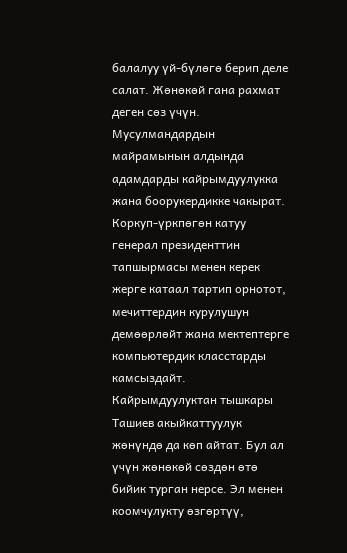балалуу үй-бүлөгө берип деле салат. Жөнөкөй гана рахмат деген сөз үчүн. Мусулмандардын майрамынын алдында адамдарды кайрымдуулукка жана боорукердикке чакырат. Коркуп-үркпөгөн катуу генерал президенттин тапшырмасы менен керек жерге катаал тартип орнотот, мечиттердин курулушун демөөрлөйт жана мектептерге компьютердик класстарды камсыздайт.
Кайрымдуулуктан тышкары Ташиев акыйкаттуулук жөнүндө да көп айтат. Бул ал үчүн жөнөкөй сөздөн өтө бийик турган нерсе. Эл менен коомчулукту өзгөртүү,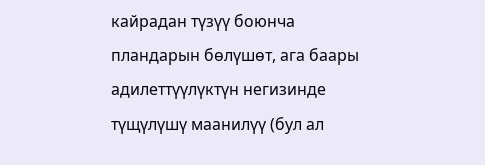кайрадан түзүү боюнча пландарын бөлүшөт, ага баары адилеттүүлүктүн негизинде түщүлүшү маанилүү (бул ал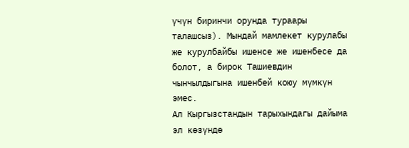үчүн биринчи орунда тураары талашсыз). Мындай мамлекет курулабы же курулбайбы ишенсе же ишенбесе да болот, а бирок Ташиевдин чынчылдыгына ишенбей коюу мүмкүн эмес.
Ал Кыргызстандын тарыхындагы дайыма эл көзүндө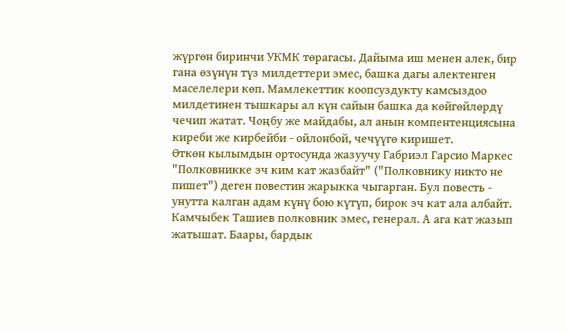жүргөн биринчи УКМК төрагасы. Дайыма иш менен алек, бир гана өзүнүн түз милдеттери эмес, башка дагы алектенген маселелери көп. Мамлекеттик коопсуздукту камсыздоо милдетинен тышкары ал күн сайын башка да көйгөйлөрдү чечип жатат. Чоңбу же майдабы, ал анын компентенциясына киреби же кирбейби - ойлонбой, чечүүгө киришет.
Өткөн кылымдын ортосунда жазуучу Габриэл Гарсио Маркес "Полковникке эч ким кат жазбайт" ("Полковнику никто не пишет") деген повестин жарыкка чыгарган. Бул повесть - унутта калган адам күнү бою күтүп, бирок эч кат ала албайт. Камчыбек Ташиев полковник эмес, генерал. А ага кат жазып жатышат. Баары, бардык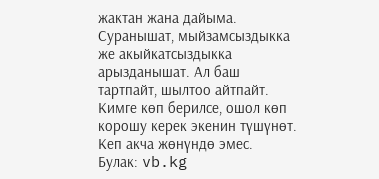жактан жана дайыма. Суранышат, мыйзамсыздыкка же акыйкатсыздыкка арызданышат. Ал баш тартпайт, шылтоо айтпайт. Кимге көп берилсе, ошол көп корошу керек экенин түшүнөт. Кеп акча жөнүндө эмес.
Булак: vb.kg